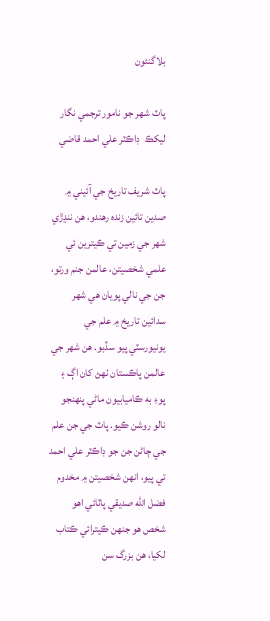بلاگنئون

پاٽ شهر جو نامور ترجمي نگار ليکڪ  ڊاڪٽر علي احمد قاضي

پاٽ شريف تاريخ جي آئيني ۾ صدين تائين زنده رهندو، هن ننڍڙي شھر جي زمين تي ڪيترين ئي علمي شخصيتن، عالمن جنم ورتو، جن جي نالي پويان هي شھر سدائين تاريخ ۾ علم جي يونيورسٽي پيو سڏبو. هن شھر جي عالمن پاڪستان ٺھڻ کان اڳ ۽ پوءِ به ڪاميابيون ماڻي پنھنجو نالو روشن ڪيو. پاٽ جي جن علم جي ڄاڻن جن جو ڊاڪٽر علي احمد تي پيو، انھن شخصيتن ۾ مخدوم فضل الله صديقي پاٽائي اهو شخص هو جنھن ڪيترائي ڪتاب لکيا، هن بزرگ سن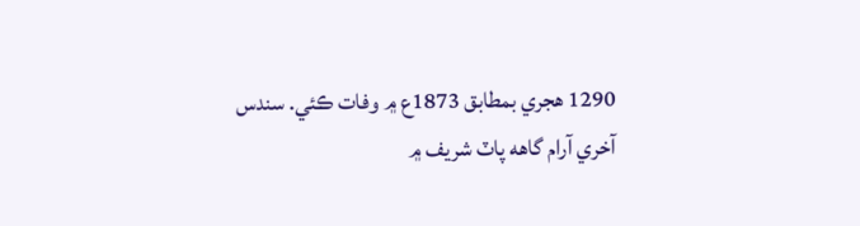1290 هجري بمطابق 1873ع ۾ وفات ڪئي. سندس آخري آرام گاهه پاٽ شريف ۾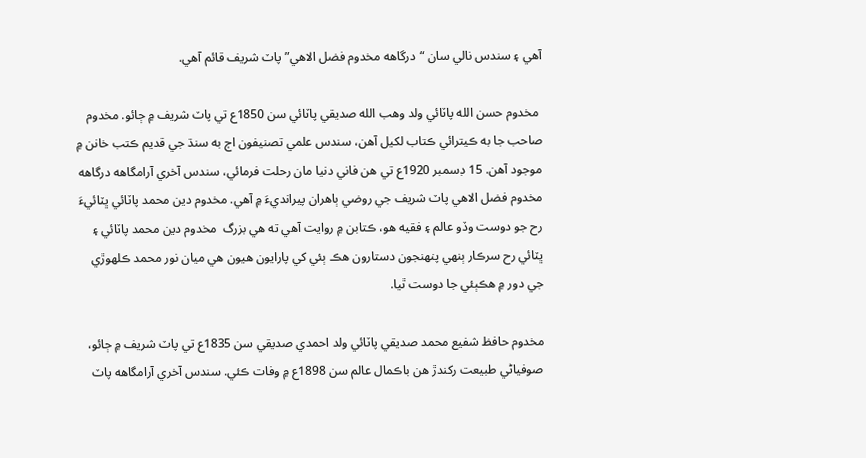آهي ۽ سندس نالي سان “درگاهه مخدوم فضل الاهي” پاٽ شريف قائم آهي.

 مخدوم حسن الله پاٽائي ولد وهب الله صديقي پاٽائي سن 1850ع تي پاٽ شريف ۾ ڄائو. مخدوم صاحب جا به ڪيترائي ڪتاب لکيل آهن، سندس علمي تصنيفون اڄ به سنڌ جي قديم ڪتب خانن ۾ موجود آهن. 15 ڊسمبر 1920ع تي هن فاني دنيا مان رحلت فرمائي، سندس آخري آرامگاهه درگاهه مخدوم فضل الاهي پاٽ شريف جي روضي ٻاهران پيرانديءَ ۾ آهي. مخدوم دين محمد پاٽائي ڀٽائيءَ رح جو دوست وڏو عالم ۽ فقيه هو، ڪتابن ۾ روايت آهي ته هي بزرگ  مخدوم دين محمد پاٽائي ۽ ڀٽائي رح سرڪار ٻنهي پنهنجون دستارون هڪ ٻئي کي پارايون هيون هي ميان نور محمد ڪلهوڙي جي دور ۾ هڪٻئي جا دوست ٿيا.

مخدوم حافظ شفيع محمد صديقي پاٽائي ولد احمدي صديقي سن 1835ع تي پاٽ شريف ۾ ڄائو، صوفياڻي طبيعت رکندڙ هن باڪمال عالم سن 1898ع ۾ وفات ڪئي. سندس آخري آرامگاهه پاٽ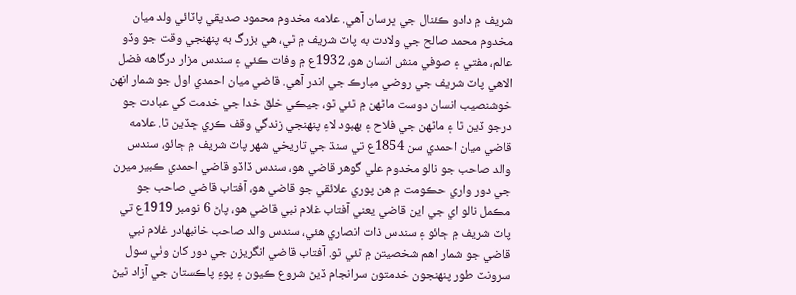شريف ۾ دادو ڪئنال جي ڀرسان آهي. علامه مخدوم محمود صديقي پاٽائي ولد ميان مخدوم محمد صالح جي ولادت به پاٽ شريف ۾ ٿي، هي بزرگ به پنهنجي وقت جو وڏو عالم، مفتي ۽ صوفي منش انسان هو، 1932ع ۾ وفات ڪئي ۽ سندس مزار درگاهه فضل الاهي پاٽ شريف جي روضي مبارڪ جي اندر آهي. قاضي ميان احمدي اول جو شمار انهن خوشنصيب انسان دوست ماڻهن ۾ ٿئي ٿو، جيڪي خلق خدا جي خدمت کي عبادت جو درجو ڏين ٿا ۽ ماڻهن جي فلاح ۽ بهبود لاءِ پنهنجي زندگي وقف ڪري ڇڏين ٿا. علامه قاضي ميان احمدي سن 1854ع تي سنڌ جي تاريخي شهر پاٽ شريف ۾ ڄائو، سندس والد صاحب جو نالو مخدوم علي گوهر قاضي هو، سندس ڏاڏو قاضي احمدي ڪبير ميرن جي دور واري حڪومت ۾ هن پوري علائقي جو قاضي هو، آفتاب قاضي صاحب جو مڪمل نالو اي جي اين قاضي يعني آفتاب غلام نبي قاضي هو، پاڻ 6 نومبر 1919ع تي پاٽ شريف ۾ ڄائو ۽ سندس ذات انصاري هئي، سندس والد صاحب خانبهادر غلام نبي قاضي جو شمار اهم شخصيتن ۾ ٿئي ٿو. آفتاب قاضي انگريزن جي دور کان وٺي سول سرونٽ طور پنهنجون خدمتون سرانجام ڏيڻ شروع ڪيون ۽ پوءِ پاڪستان جي آزاد ٿيڻ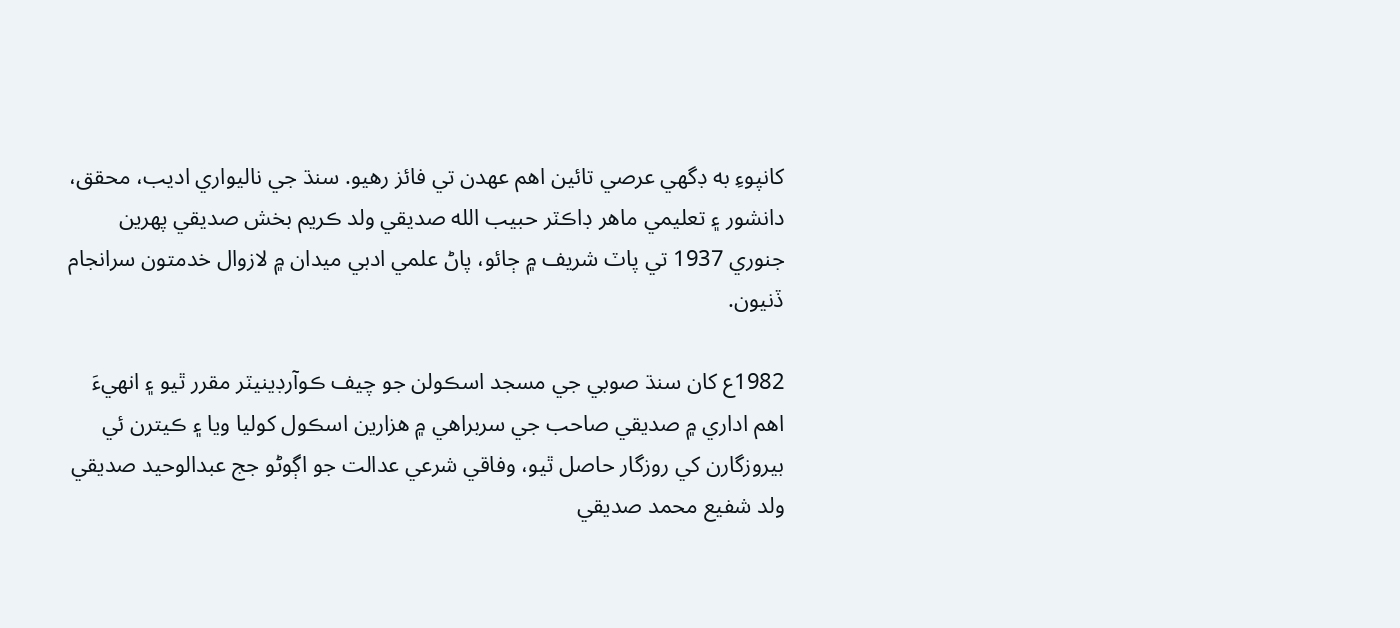کانپوءِ به ڊگهي عرصي تائين اهم عهدن تي فائز رهيو. سنڌ جي ناليواري اديب، محقق، دانشور ۽ تعليمي ماهر ڊاڪٽر حبيب الله صديقي ولد ڪريم بخش صديقي پهرين جنوري 1937 تي پاٽ شريف ۾ ڄائو، پاڻ علمي ادبي ميدان ۾ لازوال خدمتون سرانجام ڏنيون.

1982ع کان سنڌ صوبي جي مسجد اسڪولن جو چيف ڪوآرڊينيٽر مقرر ٿيو ۽ انهيءَ اهم اداري ۾ صديقي صاحب جي سربراهي ۾ هزارين اسڪول کوليا ويا ۽ ڪيترن ئي بيروزگارن کي روزگار حاصل ٿيو، وفاقي شرعي عدالت جو اڳوڻو جج عبدالوحيد صديقي ولد شفيع محمد صديقي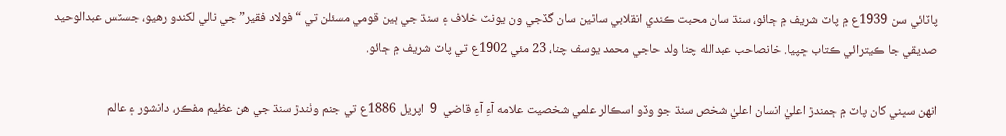پاٽائي سن 1939ع ۾ پاٽ شريف ۾ ڄائو، سنڌ سان محبت ڪندي انقلابي ساٿين سان گڏجي ون يونٽ خلاف ۽ سنڌ جي ٻين قومي مسئلن تي “فولاد فقير” جي نالي لکندو رهيو، جسٽس عبدالوحيد صديقي جا ڪيترائي ڪتاب ڇپيا. خانصاحب عبدالله چنا ولد حاجي محمد يوسف چنا، 23 مئي 1902ع تي پاٽ شريف ۾ ڄائو.

انهن سڀني کان پاٽ ۾ ڄمندڙ اعليٰ انسان اعليٰ شخص سنڌ جو وڏو اسڪالر علمي شخصيت علامه آءِ آءِ قاضي  9  اپريل 1886ع تي جنم وٺندڙ سنڌ جي هن عظيم مفڪر، دانشور ۽ عالم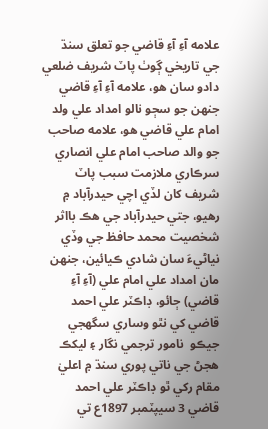علامه آءِ آءِ قاضي جو تعلق سنڌ جي تاريخي ڳوٺ پاٽ شريف ضلعي دادو سان هو، علامه آءِ آءِ قاضي جنهن جو سڄو نالو امداد علي ولد امام علي قاضي هو، علامه صاحب جو والد صاحب امام علي انصاري سرڪاري ملازمت سبب پاٽ شريف کان لڏي اچي حيدرآباد ۾ رهيو، جتي حيدرآباد جي هڪ بااثر شخصيت محمد حافظ جي وڏي نياڻيءَ سان شادي ڪيائين، جنهن مان امداد علي امام علي (آءِ آءِ قاضي) ڄائو، ڊاڪٽر علي احمد قاضي کي نٿو وساري سگهجي جيڪو  نامور ترجمي نگار ۽ ليکڪ هجڻ جي ناتي پوري سنڌ ۾ اعليٰ مقام رکي ٿو ڊاڪٽر علي احمد قاضي 3 سيپٽمبر 1897ع تي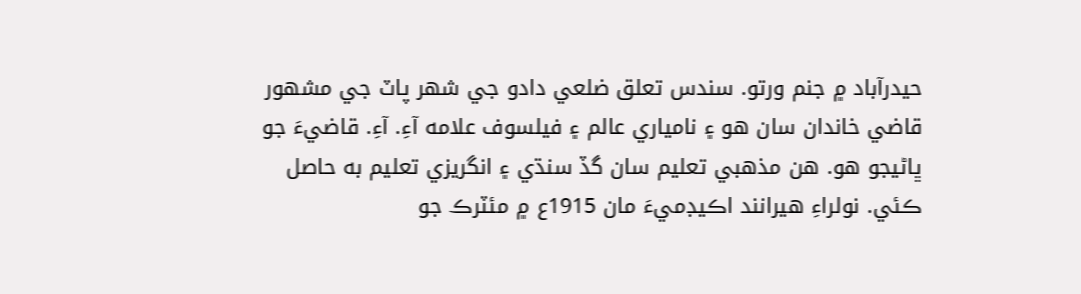حيدرآباد ۾ جنم ورتو. سندس تعلق ضلعي دادو جي شهر پاٽ جي مشهور قاضي خاندان سان هو ۽ نامياري عالم ۽ فيلسوف علامه آءِ. آءِ. قاضيءَ جو ڀاڻيجو هو. هن مذهبي تعليم سان گڏ سنڌي ۽ انگريزي تعليم به حاصل ڪئي. نولراءِ هيرانند اڪيڊميءَ مان 1915ع ۾ مئٽرڪ جو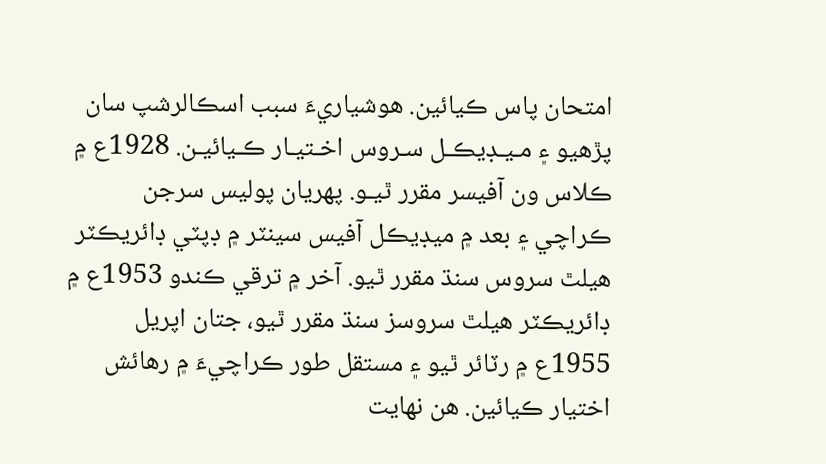امتحان پاس ڪيائين. هوشياريءَ سبب اسڪالرشپ سان پڙهيو ۽ مـيـڊيڪـل سـروس اخـتيـار ڪـيائيـن. 1928ع ۾ ڪلاس ون آفيسر مقرر ٿيـو. پهريان پوليس سرجن ڪراچي ۽ بعد ۾ ميڊيڪل آفيس سينٽر ۾ ڊپٽي ڊائريڪٽر هيلٿ سروس سنڌ مقرر ٿيو. آخر ۾ ترقي ڪندو 1953ع ۾ ڊائريڪٽر هيلٿ سروسز سنڌ مقرر ٿيو، جتان اپريل 1955ع ۾ رٽائر ٿيو ۽ مستقل طور ڪراچيءَ ۾ رهائش اختيار ڪيائين. هن نهايت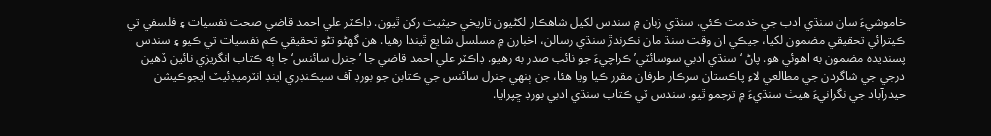خاموشيءَ سان سنڌي ادب جي خدمت ڪئي. سنڌي زبان ۾ سندس لکيل شاهڪار لکڻيون تاريخي حيثيت رکن ٿيون. ڊاڪٽر علي احمد قاضي صحت نفسيات ۽ فلسفي تي ڪيترائي تحقيقي مضمون لکيا، جيڪي ان وقت سنڌ مان نڪرندڙ سنڌي رسالن، اخبارن ۾ مسلسل شايع ٿيندا رهيا. هن گهڻو تڻو تحقيقي ڪم نفسيات تي ڪيو ۽ سندس پسنديده مضمون به اهوئي هو. پاڻ ‘سنڌي ادبي سوسائٽي’ ڪراچيءَ جو نائب صدر به رهيو. ڊاڪٽر علي احمد قاضي جا ’جنرل سائنس‘ جا ٻه ڪتاب انگريزي نائين ڏهين درجي جي شاگردن جي مطالعي لاءِ پاڪستان سرڪار طرفان مقرر ڪيا ويا هئا، جن ٻنهي جنرل سائنس جي ڪتابن جو بورڊ آف سيڪنڊري اينڊ انٽرميڊئيٽ ايجوڪيشن حيدرآباد جي نگرانيءَ هيٺ سنڌيءَ ۾ ترجمو ٿيو. سندس ٽي ڪتاب سنڌي ادبي بورڊ ڇپرايا.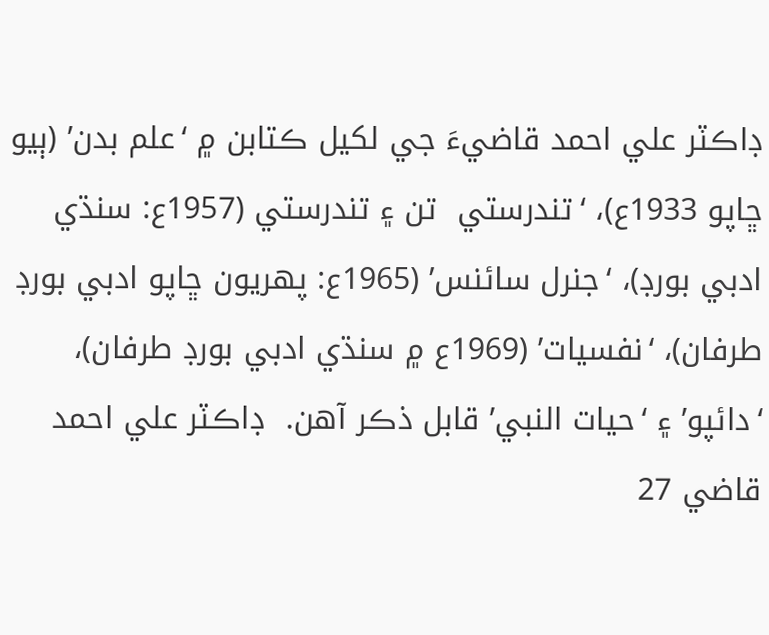ڊاڪٽر علي احمد قاضيءَ جي لکيل ڪتابن ۾ ‘علم بدن’ (ٻيو ڇاپو 1933ع)، ‘تندرستي  تن ۽ تندرستي (1957ع: سنڌي ادبي بورڊ)، ‘جنرل سائنس’ (1965ع: پهريون ڇاپو ادبي بورڊ طرفان)، ‘نفسيات’ (1969ع ۾ سنڌي ادبي بورڊ طرفان)، ‘دائپو’ ۽ ‘حيات النبي’ قابل ذڪر آهن.  ڊاڪٽر علي احمد قاضي 27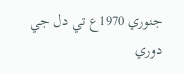جنوري 1970ع تي دل جي دوري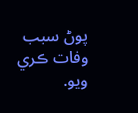پوڻ سبب وفات ڪري ويو.